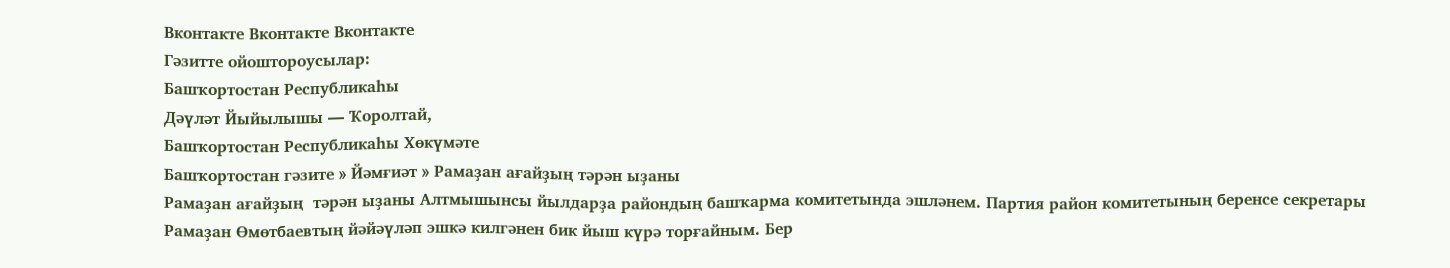Вконтакте Вконтакте Вконтакте
Гәзитте ойоштороусылар:
Башҡортостан Республикаһы
Дәүләт Йыйылышы — Ҡоролтай,
Башҡортостан Республикаһы Хөкүмәте
Башҡортостан гәзите » Йәмғиәт » Рамаҙан ағайҙың тәрән ыҙаны
Рамаҙан ағайҙың  тәрән ыҙаны Алтмышынсы йылдарҙа райондың башҡарма комитетында эшләнем. Партия район комитетының беренсе секретары Рамаҙан Өмөтбаевтың йәйәүләп эшкә килгәнен бик йыш күрә торғайным. Бер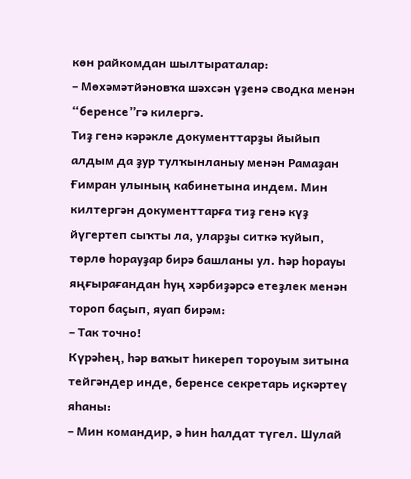көн райкомдан шылтыраталар:
– Мөхәмәтйәновҡа шәхсән үҙенә сводка менән “беренсе”гә килергә.
Тиҙ генә кәрәкле документтарҙы йыйып алдым да ҙур тулҡынланыу менән Рамаҙан Ғимран улының кабинетына индем. Мин килтергән документтарға тиҙ генә күҙ йүгертеп сыҡты ла, уларҙы ситкә ҡуйып, төрлө һорауҙар бирә башланы ул. Һәр һорауы яңғырағандан һуң хәрбиҙәрсә етеҙлек менән тороп баҫып, яуап бирәм:
– Так точно!
Күрәһең, һәр ваҡыт һикереп тороуым зитына тейгәндер инде, беренсе секретарь иҫкәртеү яһаны:
– Мин командир, ә һин һалдат түгел. Шулай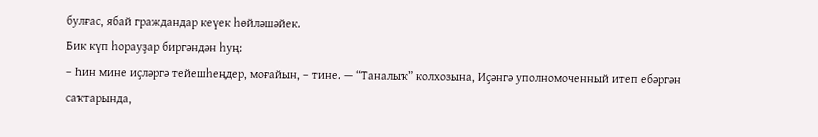булғас, ябай граждандар кеүек һөйләшәйек.
Бик күп һорауҙар биргәндән һуң:
– Һин мине иҫләргә тейешһеңдер, моғайын, – тине. — “Таналыҡ” колхозына, Иҫәнгә уполномоченный итеп ебәргән саҡтарында,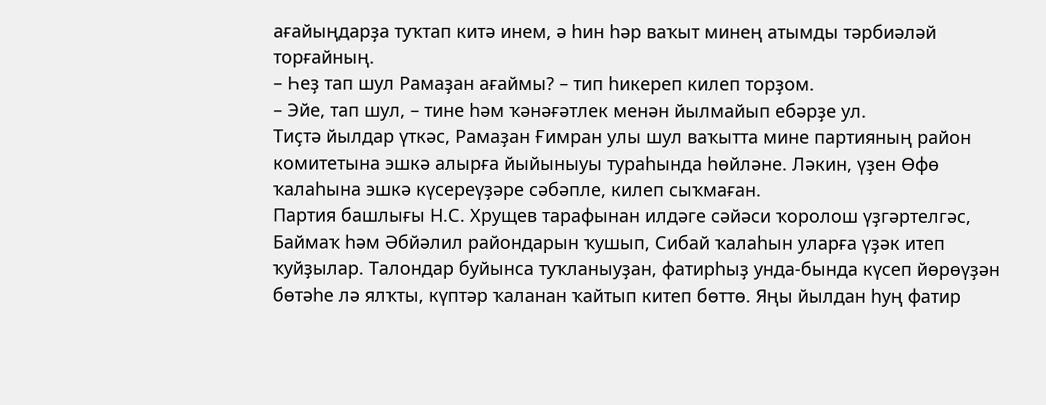ағайыңдарҙа туҡтап китә инем, ә һин һәр ваҡыт минең атымды тәрбиәләй торғайның.
– Һеҙ тап шул Рамаҙан ағаймы? – тип һикереп килеп торҙом.
– Эйе, тап шул, – тине һәм ҡәнәғәтлек менән йылмайып ебәрҙе ул.
Тиҫтә йылдар үткәс, Рамаҙан Ғимран улы шул ваҡытта мине партияның район комитетына эшкә алырға йыйыныуы тураһында һөйләне. Ләкин, үҙен Өфө ҡалаһына эшкә күсереүҙәре сәбәпле, килеп сыҡмаған.
Партия башлығы Н.С. Хрущев тарафынан илдәге сәйәси ҡоролош үҙгәртелгәс, Баймаҡ һәм Әбйәлил райондарын ҡушып, Сибай ҡалаһын уларға үҙәк итеп ҡуйҙылар. Талондар буйынса туҡланыуҙан, фатирһыҙ унда-бында күсеп йөрөүҙән бөтәһе лә ялҡты, күптәр ҡаланан ҡайтып китеп бөттө. Яңы йылдан һуң фатир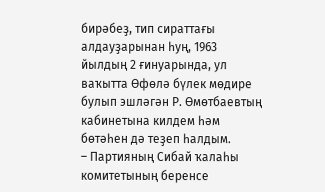бирәбеҙ, тип сираттағы алдауҙарынан һуң, 1963 йылдың 2 ғинуарында, ул ваҡытта Өфөлә бүлек мөдире булып эшләгән Р. Өмөтбаевтың кабинетына килдем һәм бөтәһен дә теҙеп һалдым.
– Партияның Сибай ҡалаһы комитетының беренсе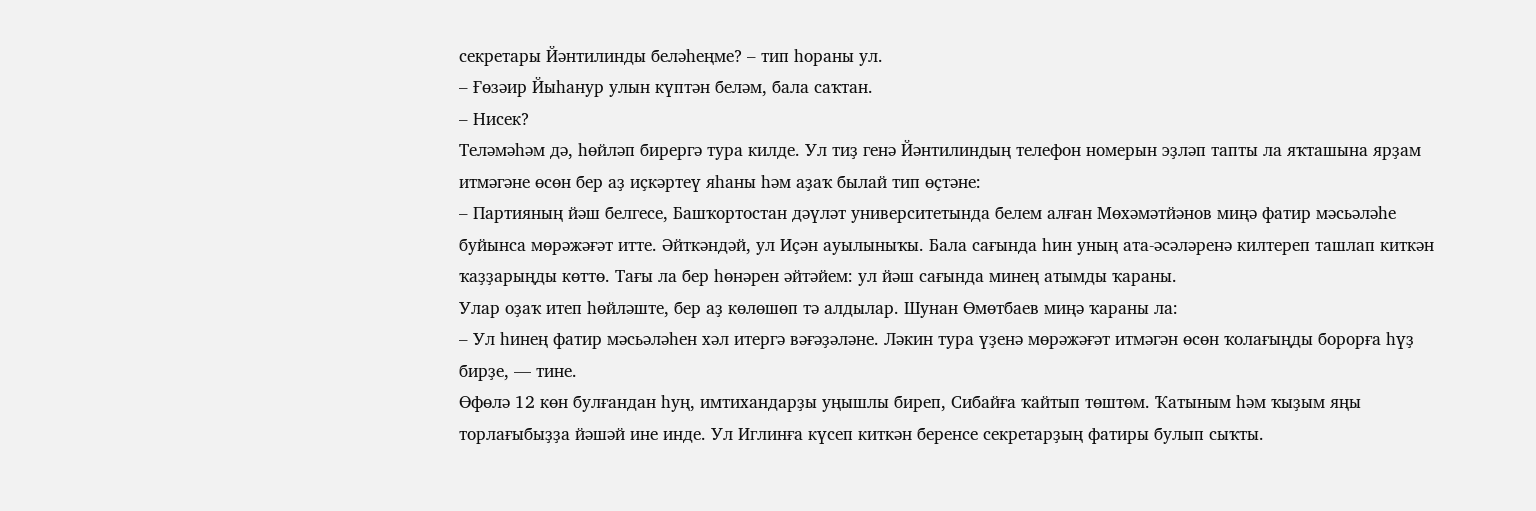секретары Йәнтилинды беләһеңме? – тип һораны ул.
– Ғөзәир Йыһанур улын күптән беләм, бала саҡтан.
– Нисек?
Теләмәһәм дә, һөйләп бирергә тура килде. Ул тиҙ генә Йәнтилиндың телефон номерын эҙләп тапты ла яҡташына ярҙам итмәгәне өсөн бер аҙ иҫкәртеү яһаны һәм аҙаҡ былай тип өҫтәне:
– Партияның йәш белгесе, Башҡортостан дәүләт университетында белем алған Мөхәмәтйәнов миңә фатир мәсьәләһе буйынса мөрәжәғәт итте. Әйткәндәй, ул Иҫән ауылыныҡы. Бала сағында һин уның ата-әсәләренә килтереп ташлап киткән ҡаҙҙарыңды көттө. Тағы ла бер һөнәрен әйтәйем: ул йәш сағында минең атымды ҡараны.
Улар оҙаҡ итеп һөйләште, бер аҙ көлөшөп тә алдылар. Шунан Өмөтбаев миңә ҡараны ла:
– Ул һинең фатир мәсьәләһен хәл итергә вәғәҙәләне. Ләкин тура үҙенә мөрәжәғәт итмәгән өсөн ҡолағыңды борорға һүҙ бирҙе, — тине.
Өфөлә 12 көн булғандан һуң, имтихандарҙы уңышлы биреп, Сибайға ҡайтып төштөм. Ҡатыным һәм ҡыҙым яңы торлағыбыҙҙа йәшәй ине инде. Ул Иглинға күсеп киткән беренсе секретарҙың фатиры булып сыҡты.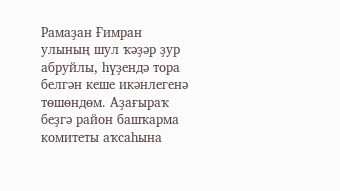Рамаҙан Ғимран улының шул ҡәҙәр ҙур абруйлы, һүҙендә тора белгән кеше икәнлегенә төшөндөм. Аҙағыраҡ беҙгә район башҡарма комитеты аҡсаһына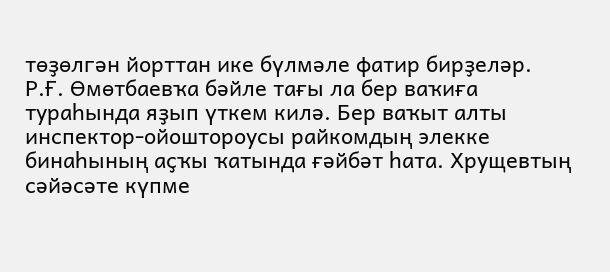төҙөлгән йорттан ике бүлмәле фатир бирҙеләр.
Р.Ғ. Өмөтбаевҡа бәйле тағы ла бер ваҡиға тураһында яҙып үткем килә. Бер ваҡыт алты инспектор-ойоштороусы райкомдың элекке бинаһының аҫҡы ҡатында ғәйбәт һата. Хрущевтың сәйәсәте күпме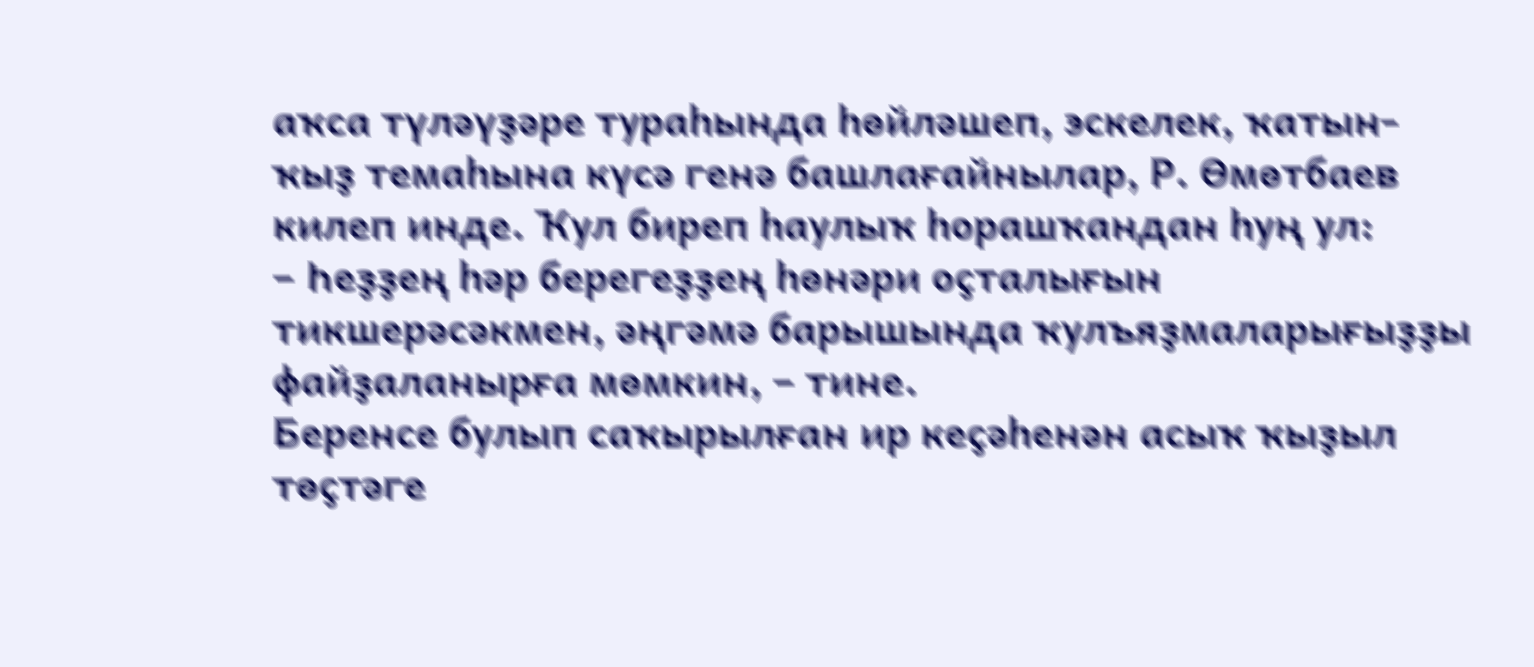аҡса түләүҙәре тураһында һөйләшеп, эскелек, ҡатын-ҡыҙ темаһына күсә генә башлағайнылар, Р. Өмөтбаев килеп инде. Ҡул биреп һаулыҡ һорашҡандан һуң ул:
– Һеҙҙең һәр берегеҙҙең һөнәри оҫталығын тикшерәсәкмен, әңгәмә барышында ҡулъяҙмаларығыҙҙы файҙаланырға мөмкин, – тине.
Беренсе булып саҡырылған ир кеҫәһенән асыҡ ҡыҙыл төҫтәге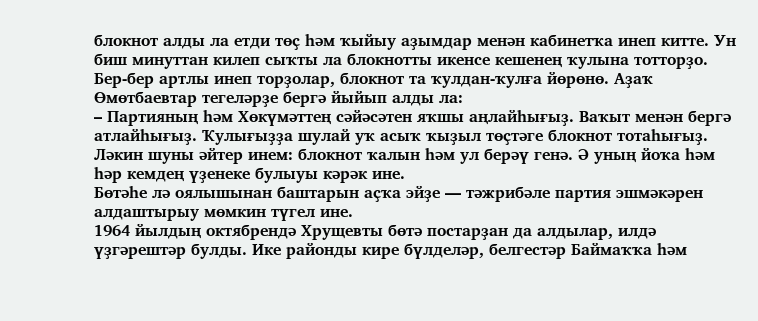блокнот алды ла етди төҫ һәм ҡыйыу аҙымдар менән кабинетҡа инеп китте. Ун биш минуттан килеп сыҡты ла блокнотты икенсе кешенең ҡулына тотторҙо. Бер-бер артлы инеп торҙолар, блокнот та ҡулдан-ҡулға йөрөнө. Аҙаҡ Өмөтбаевтар тегеләрҙе бергә йыйып алды ла:
– Партияның һәм Хөкүмәттең сәйәсәтен яҡшы аңлайһығыҙ. Ваҡыт менән бергә атлайһығыҙ. Ҡулығыҙҙа шулай уҡ асыҡ ҡыҙыл төҫтәге блокнот тотаһығыҙ. Ләкин шуны әйтер инем: блокнот ҡалын һәм ул берәү генә. Ә уның йоҡа һәм һәр кемдең үҙенеке булыуы кәрәк ине.
Бөтәһе лә оялышынан баштарын аҫҡа эйҙе — тәжрибәле партия эшмәкәрен алдаштырыу мөмкин түгел ине.
1964 йылдың октябрендә Хрущевты бөтә постарҙан да алдылар, илдә үҙгәрештәр булды. Ике районды кире бүлделәр, белгестәр Баймаҡҡа һәм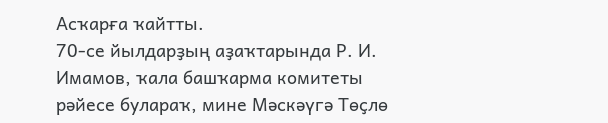Асҡарға ҡайтты.
70-се йылдарҙың аҙаҡтарында Р. И. Имамов, ҡала башҡарма комитеты рәйесе булараҡ, мине Мәскәүгә Төҫлө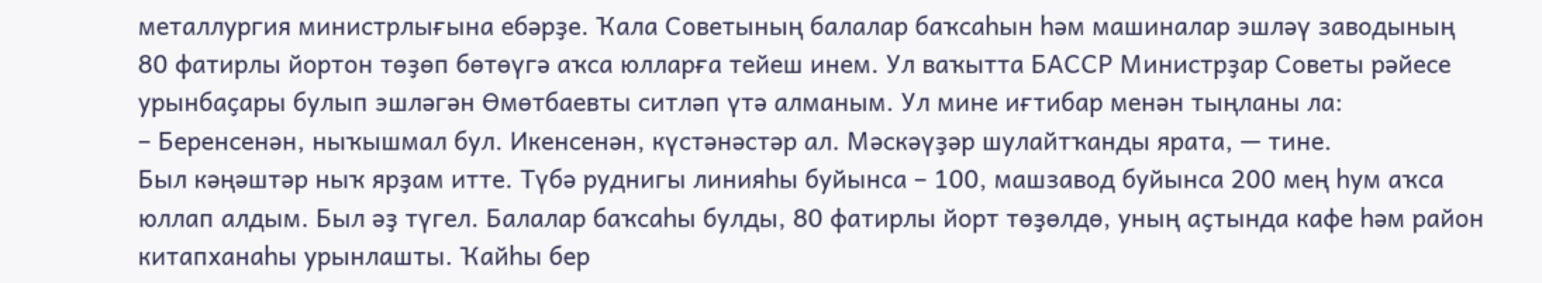металлургия министрлығына ебәрҙе. Ҡала Советының балалар баҡсаһын һәм машиналар эшләү заводының 80 фатирлы йортон төҙөп бөтөүгә аҡса юлларға тейеш инем. Ул ваҡытта БАССР Министрҙар Советы рәйесе урынбаҫары булып эшләгән Өмөтбаевты ситләп үтә алманым. Ул мине иғтибар менән тыңланы ла:
– Беренсенән, ныҡышмал бул. Икенсенән, күстәнәстәр ал. Мәскәүҙәр шулайтҡанды ярата, — тине.
Был кәңәштәр ныҡ ярҙам итте. Түбә руднигы линияһы буйынса – 100, машзавод буйынса 200 мең һум аҡса юллап алдым. Был әҙ түгел. Балалар баҡсаһы булды, 80 фатирлы йорт төҙөлдө, уның аҫтында кафе һәм район китапханаһы урынлашты. Ҡайһы бер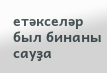етәкселәр был бинаны сауҙа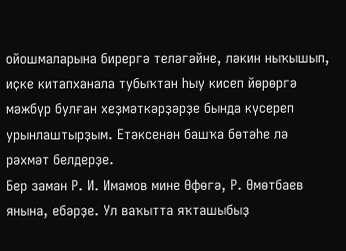ойошмаларына бирергә теләгәйне, ләкин ныҡышып, иҫке китапханала тубыҡтан һыу кисеп йөрөргә мәжбүр булған хеҙмәткәрҙәрҙе бында күсереп урынлаштырҙым. Етәксенән башҡа бөтәһе лә рәхмәт белдерҙе.
Бер заман Р. И. Имамов мине Өфөгә, Р. Өмөтбаев янына, ебәрҙе. Ул ваҡытта яҡташыбыҙ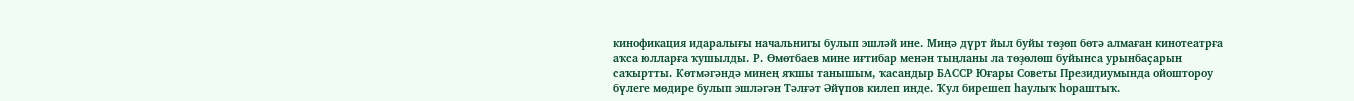кинофикация идаралығы начальнигы булып эшләй ине. Миңә дүрт йыл буйы төҙөп бөтә алмаған кинотеатрға аҡса юлларға ҡушылды. Р. Өмөтбаев мине иғтибар менән тыңланы ла төҙөлөш буйынса урынбаҫарын саҡыртты. Көтмәгәндә минең яҡшы танышым, ҡасандыр БАССР Юғары Советы Президиумында ойоштороу бүлеге мөдире булып эшләгән Тәлғәт Әйүпов килеп инде. Ҡул бирешеп һаулыҡ һораштыҡ.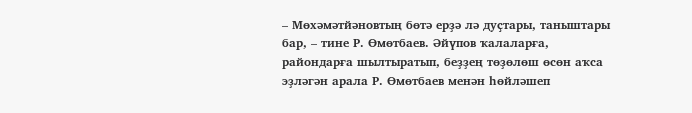– Мөхәмәтйәновтың бөтә ерҙә лә дуҫтары, таныштары бар, – тине Р. Өмөтбаев. Әйүпов ҡалаларға, райондарға шылтыратып, беҙҙең төҙөлөш өсөн аҡса эҙләгән арала Р. Өмөтбаев менән һөйләшеп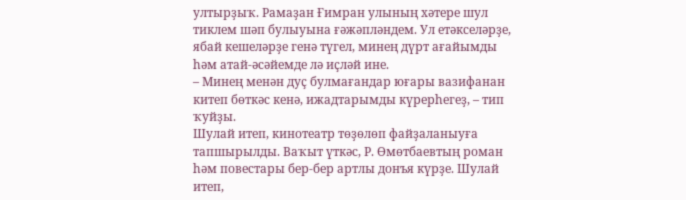ултырҙыҡ. Рамаҙан Ғимран улының хәтере шул тиклем шәп булыуына ғәжәпләндем. Ул етәкселәрҙе, ябай кешеләрҙе генә түгел, минең дүрт ағайымды һәм атай-әсәйемде лә иҫләй ине.
– Минең менән дуҫ булмағандар юғары вазифанан китеп бөткәс кенә, ижадтарымды күрерһегеҙ, – тип ҡуйҙы.
Шулай итеп, кинотеатр төҙөлөп файҙаланыуға тапшырылды. Ваҡыт үткәс, Р. Өмөтбаевтың роман һәм повестары бер-бер артлы донъя күрҙе. Шулай итеп,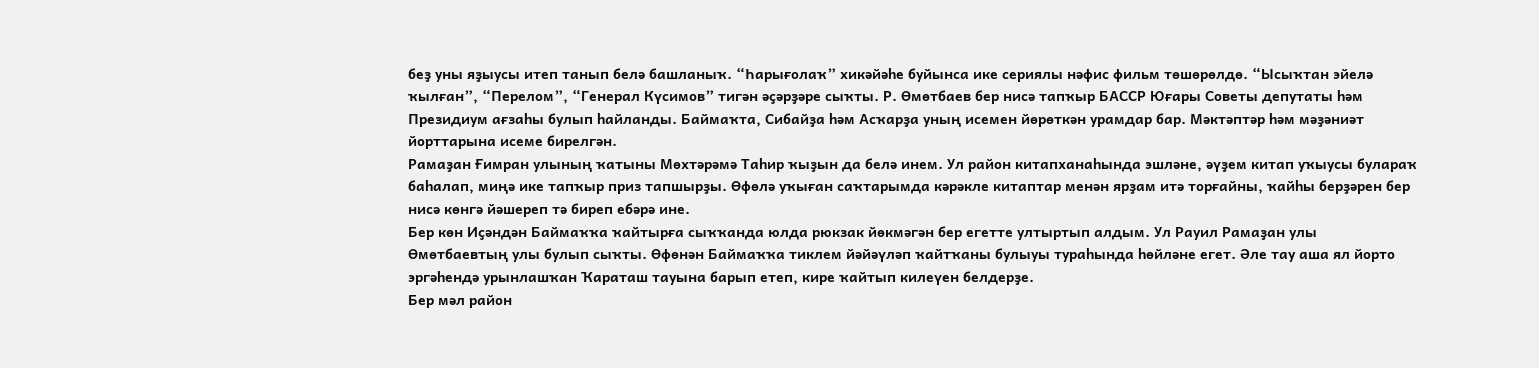беҙ уны яҙыусы итеп танып белә башланыҡ. “Һарығолаҡ” хикәйәһе буйынса ике сериялы нәфис фильм төшөрөлдө. “Ысыҡтан эйелә ҡылған”, “Перелом”, “Генерал Күсимов” тигән әҫәрҙәре сыҡты. Р. Өмөтбаев бер нисә тапҡыр БАССР Юғары Советы депутаты һәм Президиум ағзаһы булып һайланды. Баймаҡта, Сибайҙа һәм Асҡарҙа уның исемен йөрөткән урамдар бар. Мәктәптәр һәм мәҙәниәт йорттарына исеме бирелгән.
Рамаҙан Ғимран улының ҡатыны Мөхтәрәмә Таһир ҡыҙын да белә инем. Ул район китапханаһында эшләне, әүҙем китап уҡыусы булараҡ баһалап, миңә ике тапҡыр приз тапшырҙы. Өфөлә уҡыған саҡтарымда кәрәкле китаптар менән ярҙам итә торғайны, ҡайһы берҙәрен бер нисә көнгә йәшереп тә биреп ебәрә ине.
Бер көн Иҫәндән Баймаҡҡа ҡайтырға сыҡҡанда юлда рюкзак йөкмәгән бер егетте ултыртып алдым. Ул Рауил Рамаҙан улы Өмөтбаевтың улы булып сыҡты. Өфөнән Баймаҡҡа тиклем йәйәүләп ҡайтҡаны булыуы тураһында һөйләне егет. Әле тау аша ял йорто эргәһендә урынлашҡан Ҡараташ тауына барып етеп, кире ҡайтып килеүен белдерҙе.
Бер мәл район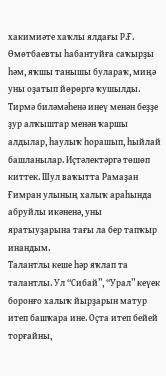хакимиәте хаҡлы ялдағы Р.Ғ. Өмөтбаевты һабантуйға саҡырҙы һәм, яҡшы танышы булараҡ, миңә уны оҙатып йөрөргә ҡушылды. Тирмә биләмәһенә инеү менән беҙҙе ҙур алҡыштар менән ҡаршы алдылар, һаулыҡ һорашып, һыйлай башланылар. Иҫтәлектәргә төшөп киттек. Шул ваҡытта Рамаҙан Ғимран улының халыҡ араһында абруйлы икәненә, уны яратыуҙарына тағы ла бер тапҡыр инандым.
Талантлы кеше һәр яҡлап та талантлы. Ул “Сибай”, “Урал” кеүек боронғо халыҡ йырҙарын матур итеп башҡара ине. Оҫта итеп бейей торғайны,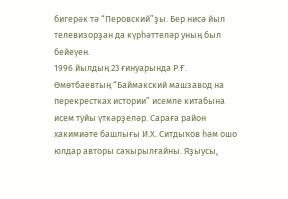бигерәк тә “Перовский”ҙы. Бер нисә йыл телевизорҙан да күрһәттеләр уның был бейеүен.
1996 йылдың 23 ғинуарында Р.Ғ. Өмөтбаевтың “Баймакский машзавод на перекрестках истории” исемле китабына исем туйы үткәрҙеләр. Сараға район хакимиәте башлығы И.Х. Ситдыҡов һәм ошо юлдар авторы саҡырылғайны. Яҙыусы,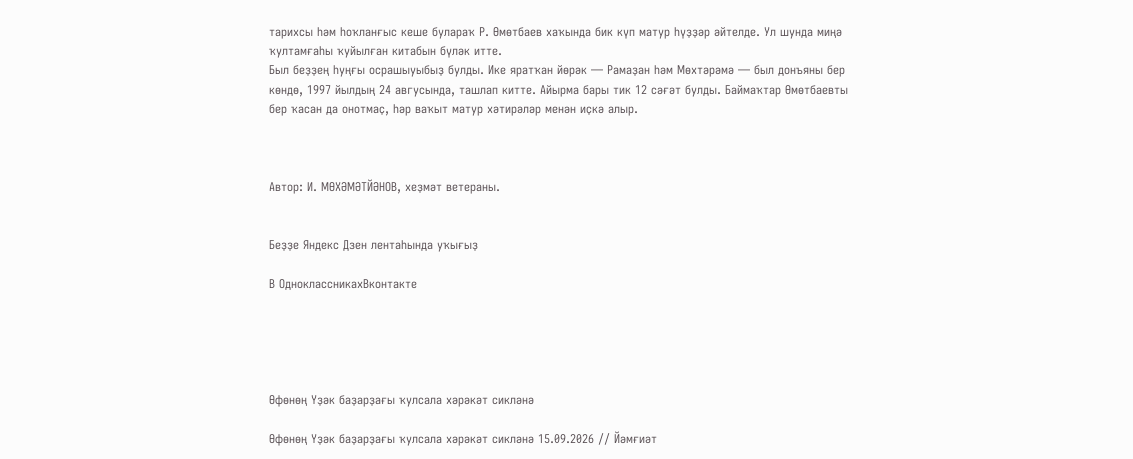тарихсы һәм һоҡланғыс кеше булараҡ Р. Өмөтбаев хаҡында бик күп матур һүҙҙәр әйтелде. Ул шунда миңә ҡултамғаһы ҡуйылған китабын бүләк итте.
Был беҙҙең һуңғы осрашыуыбыҙ булды. Ике яратҡан йөрәк — Рамаҙан һәм Мөхтәрәмә — был донъяны бер көндө, 1997 йылдың 24 авгусында, ташлап китте. Айырма бары тик 12 сәғәт булды. Баймаҡтар Өмөтбаевты бер ҡасан да онотмаҫ, һәр ваҡыт матур хәтирәләр менән иҫкә алыр.



Автор: И. МӨХӘМӘТЙӘНОВ, хеҙмәт ветераны.


Беҙҙе Яндекс Дзен лентаһында уҡығыҙ

В ОдноклассникахВконтакте





Өфөнөң Үҙәк баҙарҙағы ҡулсала хәрәкәт сикләнә

Өфөнөң Үҙәк баҙарҙағы ҡулсала хәрәкәт сикләнә 15.09.2026 // Йәмғиәт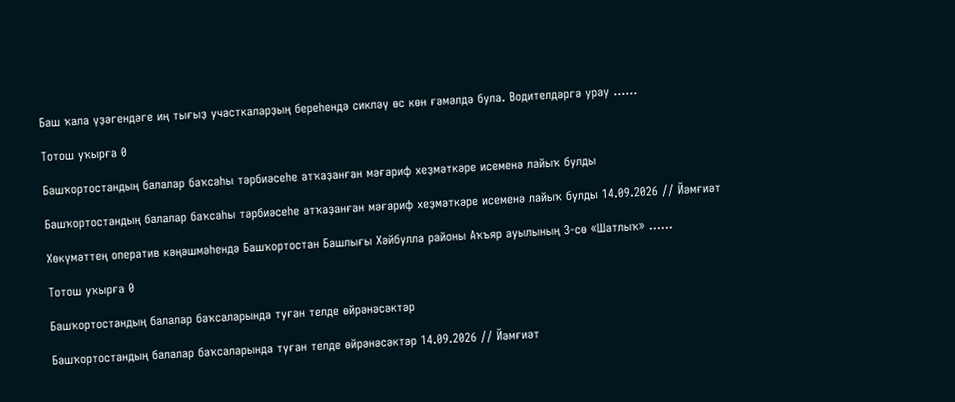Баш ҡала үҙәгендәге иң тығыҙ участкаларҙың береһендә сикләү өс көн ғәмәлдә була. Водителдәргә урау ......

Тотош уҡырға 0

Башҡортостандың балалар баҡсаһы тәрбиәсеһе атҡаҙанған мәғариф хеҙмәткәре исеменә лайыҡ булды

Башҡортостандың балалар баҡсаһы тәрбиәсеһе атҡаҙанған мәғариф хеҙмәткәре исеменә лайыҡ булды 14.09.2026 // Йәмғиәт

Хөкүмәттең оператив кәңәшмәһендә Башҡортостан Башлығы Хәйбулла районы Аҡъяр ауылының 3-сө «Шатлыҡ» ......

Тотош уҡырға 0

Башҡортостандың балалар баҡсаларында туған телде өйрәнәсәктәр

Башҡортостандың балалар баҡсаларында туған телде өйрәнәсәктәр 14.09.2026 // Йәмғиәт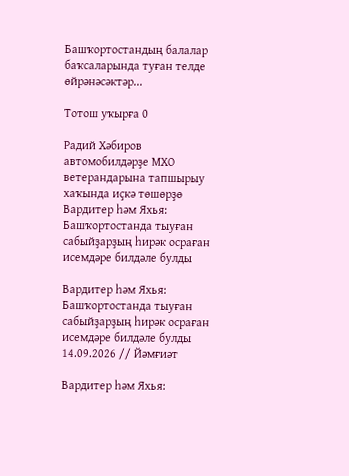Башҡортостандың балалар баҡсаларында туған телде өйрәнәсәктәр...

Тотош уҡырға 0

Радий Хәбиров автомобилдәрҙе МХО ветерандарына тапшырыу хаҡында иҫкә төшөрҙө
Вардитер һәм Яхья: Башҡортостанда тыуған сабыйҙарҙың һирәк осраған исемдәре билдәле булды

Вардитер һәм Яхья: Башҡортостанда тыуған сабыйҙарҙың һирәк осраған исемдәре билдәле булды 14.09.2026 // Йәмғиәт

Вардитер һәм Яхья: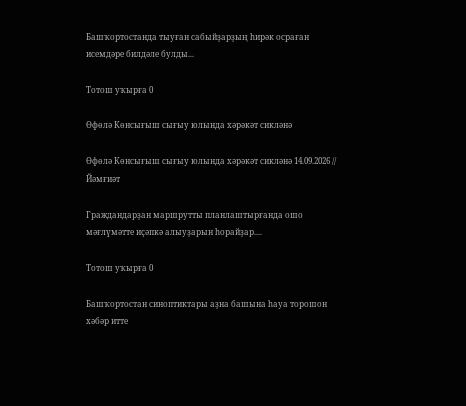Башҡортостанда тыуған сабыйҙарҙың һирәк осраған исемдәре билдәле булды...

Тотош уҡырға 0

Өфөлә Көнсығыш сығыу юлында хәрәкәт сикләнә

Өфөлә Көнсығыш сығыу юлында хәрәкәт сикләнә 14.09.2026 // Йәмғиәт

Граждандарҙан маршрутты планлаштырғанда ошо мәғлүмәтте иҫәпкә алыуҙарын һорайҙар....

Тотош уҡырға 0

Башҡортостан синоптиктары аҙна башына һауа торошон хәбәр итте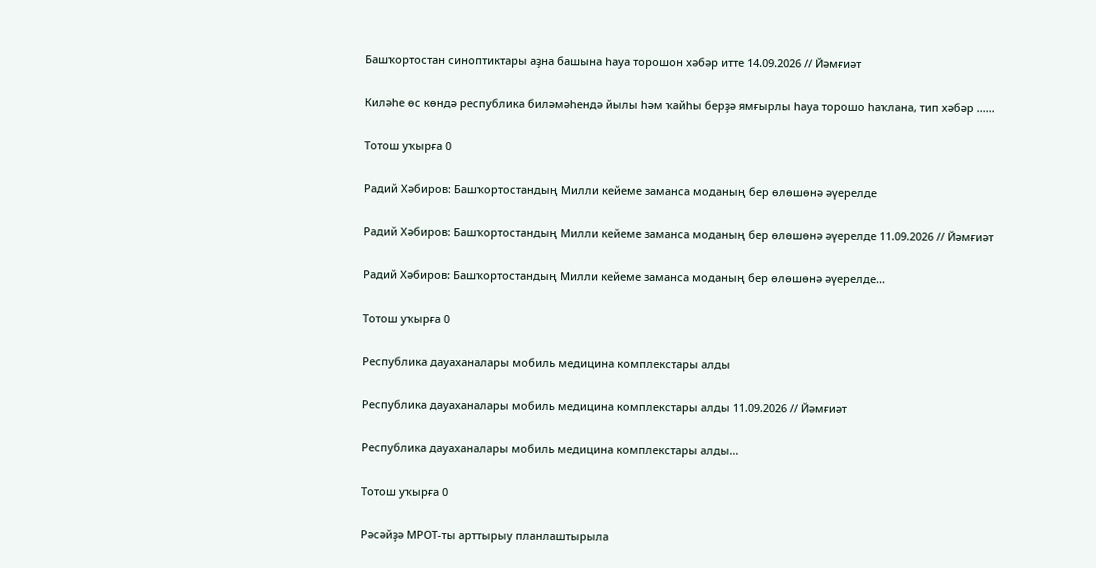Башҡортостан синоптиктары аҙна башына һауа торошон хәбәр итте 14.09.2026 // Йәмғиәт

Киләһе өс көндә республика биләмәһендә йылы һәм ҡайһы берҙә ямғырлы һауа торошо һаҡлана, тип хәбәр ......

Тотош уҡырға 0

Радий Хәбиров: Башҡортостандың Милли кейеме заманса моданың бер өлөшөнә әүерелде

Радий Хәбиров: Башҡортостандың Милли кейеме заманса моданың бер өлөшөнә әүерелде 11.09.2026 // Йәмғиәт

Радий Хәбиров: Башҡортостандың Милли кейеме заманса моданың бер өлөшөнә әүерелде...

Тотош уҡырға 0

Республика дауаханалары мобиль медицина комплекстары алды

Республика дауаханалары мобиль медицина комплекстары алды 11.09.2026 // Йәмғиәт

Республика дауаханалары мобиль медицина комплекстары алды...

Тотош уҡырға 0

Рәсәйҙә МРОТ-ты арттырыу планлаштырыла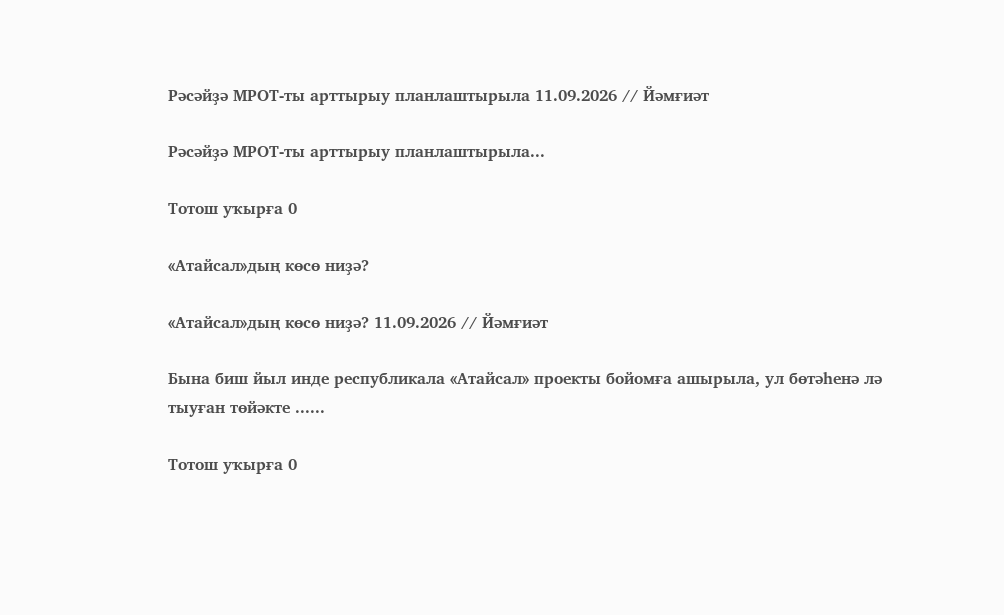Рәсәйҙә МРОТ-ты арттырыу планлаштырыла 11.09.2026 // Йәмғиәт

Рәсәйҙә МРОТ-ты арттырыу планлаштырыла...

Тотош уҡырға 0

«Атайсал»дың көсө ниҙә?

«Атайсал»дың көсө ниҙә? 11.09.2026 // Йәмғиәт

Бына биш йыл инде республикала «Атайсал» проекты бойомға ашырыла, ул бөтәһенә лә тыуған төйәкте ......

Тотош уҡырға 0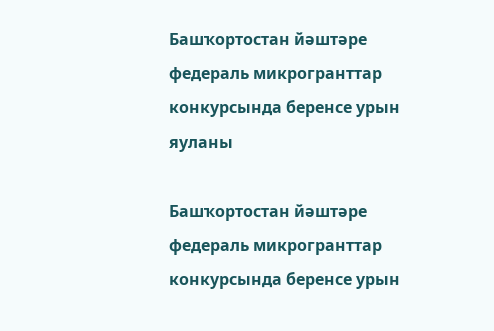Башҡортостан йәштәре федераль микрогранттар конкурсында беренсе урын яуланы

Башҡортостан йәштәре федераль микрогранттар конкурсында беренсе урын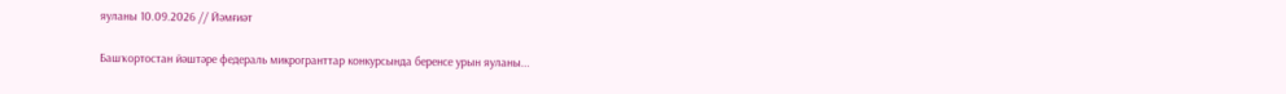яуланы 10.09.2026 // Йәмғиәт

Башҡортостан йәштәре федераль микрогранттар конкурсында беренсе урын яуланы...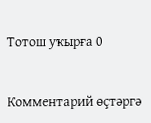Тотош уҡырға 0


Комментарий өҫтәргә